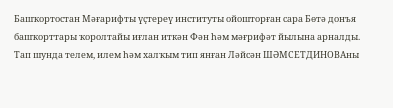Башҡортостан Мәғарифты үҫтереү институты ойошторған сара Бөтә донъя башҡорттары ҡоролтайы иғлан иткән Фән һәм мәғрифәт йылына арналды. Тап шунда телем, илем һәм халҡым тип янған Ләйсән ШӘМСЕТДИНОВАны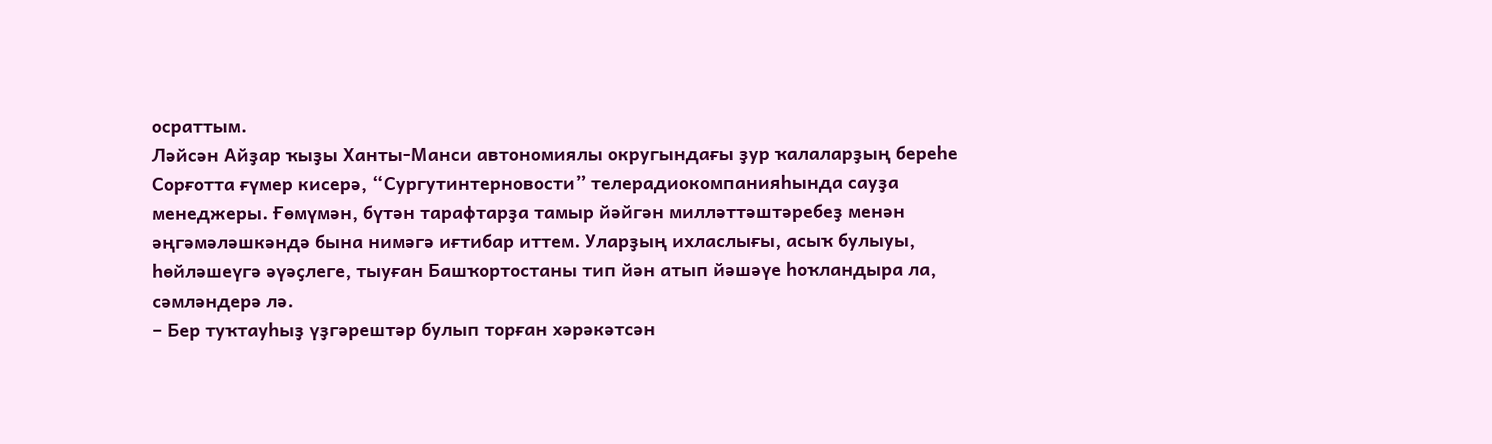осраттым.
Ләйсән Айҙар ҡыҙы Ханты-Манси автономиялы округындағы ҙур ҡалаларҙың береһе Сорғотта ғүмер кисерә, “Сургутинтерновости” телерадиокомпанияһында сауҙа менеджеры. Ғөмүмән, бүтән тарафтарҙа тамыр йәйгән милләттәштәребеҙ менән әңгәмәләшкәндә бына нимәгә иғтибар иттем. Уларҙың ихласлығы, асыҡ булыуы, һөйләшеүгә әүәҫлеге, тыуған Башҡортостаны тип йән атып йәшәүе һоҡландыра ла, сәмләндерә лә.
– Бер туҡтауһыҙ үҙгәрештәр булып торған хәрәкәтсән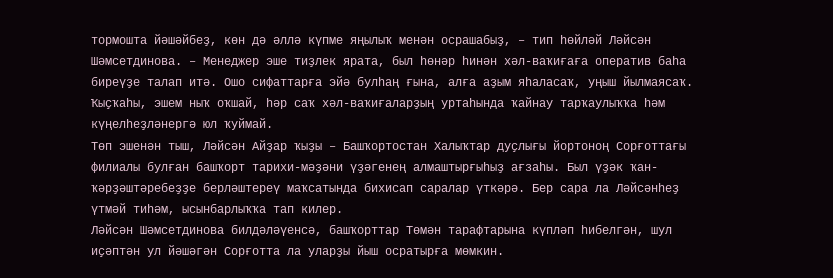тормошта йәшәйбеҙ, көн дә әллә күпме яңылыҡ менән осрашабыҙ, – тип һөйләй Ләйсән Шәмсетдинова. – Менеджер эше тиҙлек ярата, был һөнәр һинән хәл-ваҡиғаға оператив баһа биреүҙе талап итә. Ошо сифаттарға эйә булһаң ғына, алға аҙым яһаласаҡ, уңыш йылмаясаҡ. Ҡыҫҡаһы, эшем ныҡ оҡшай, һәр саҡ хәл-ваҡиғаларҙың уртаһында ҡайнау тарҡаулыҡҡа һәм күңелһеҙләнергә юл ҡуймай.
Төп эшенән тыш, Ләйсән Айҙар ҡыҙы – Башҡортостан Халыҡтар дуҫлығы йортоноң Сорғоттағы филиалы булған башҡорт тарихи-мәҙәни үҙәгенең алмаштырғыһыҙ ағзаһы. Был үҙәк ҡан-ҡәрҙәштәребеҙҙе берләштереү маҡсатында бихисап саралар үткәрә. Бер сара ла Ләйсәнһеҙ үтмәй тиһәм, ысынбарлыҡҡа тап килер.
Ләйсән Шәмсетдинова билдәләүенсә, башҡорттар Төмән тарафтарына күпләп һибелгән, шул иҫәптән ул йәшәгән Сорғотта ла уларҙы йыш осратырға мөмкин.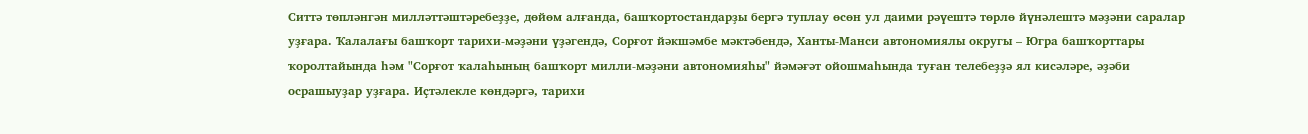Ситтә төпләнгән милләттәштәребеҙҙе, дөйөм алғанда, башҡортостандарҙы бергә туплау өсөн ул даими рәүештә төрлө йүнәлештә мәҙәни саралар уҙғара. Ҡалалағы башҡорт тарихи-мәҙәни үҙәгендә, Сорғот йәкшәмбе мәктәбендә, Ханты-Манси автономиялы округы – Югра башҡорттары ҡоролтайында һәм "Сорғот ҡалаһының башҡорт милли-мәҙәни автономияһы" йәмәғәт ойошмаһында туған телебеҙҙә ял кисәләре, әҙәби осрашыуҙар уҙғара. Иҫтәлекле көндәргә, тарихи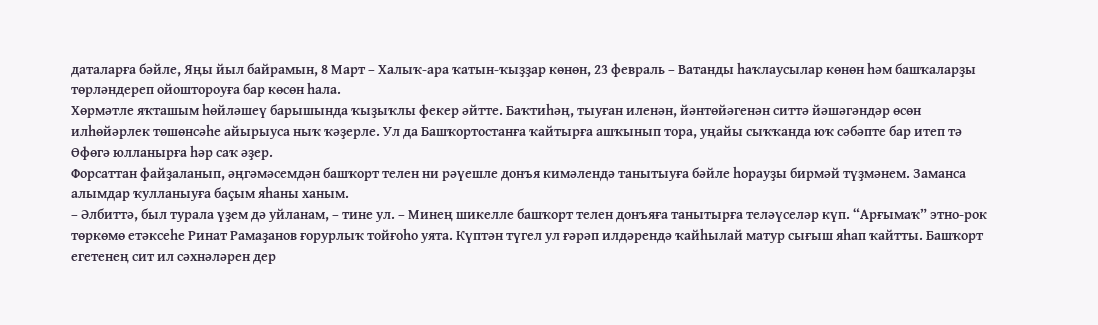даталарға бәйле, Яңы йыл байрамын, 8 Март – Халыҡ-ара ҡатын-ҡыҙҙар көнөн, 23 февраль – Ватанды һаҡлаусылар көнөн һәм башҡаларҙы төрләндереп ойоштороуға бар көсөн һала.
Хөрмәтле яҡташым һөйләшеү барышында ҡыҙыҡлы фекер әйтте. Баҡтиһәң, тыуған иленән, йәнтөйәгенән ситтә йәшәгәндәр өсөн илһөйәрлек төшөнсәһе айырыуса ныҡ ҡәҙерле. Ул да Башҡортостанға ҡайтырға ашҡынып тора, уңайы сыҡҡанда юҡ сәбәпте бар итеп тә Өфөгә юлланырға һәр саҡ әҙер.
Форсаттан файҙаланып, әңгәмәсемдән башҡорт телен ни рәүешле донъя кимәлендә танытыуға бәйле һорауҙы бирмәй түҙмәнем. Заманса алымдар ҡулланыуға баҫым яһаны ханым.
– Әлбиттә, был турала үҙем дә уйланам, – тине ул. – Минең шикелле башҡорт телен донъяға танытырға теләүселәр күп. “Арғымаҡ” этно-рок төркөмө етәксеһе Ринат Рамаҙанов ғорурлыҡ тойғоһо уята. Күптән түгел ул ғәрәп илдәрендә ҡайһылай матур сығыш яһап ҡайтты. Башҡорт егетенең сит ил сәхнәләрен дер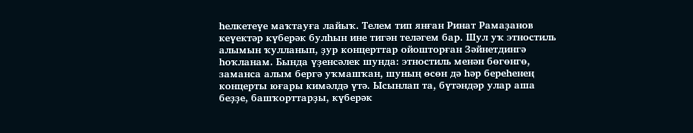һелкетеүе маҡтауға лайыҡ. Телем тип янған Ринат Рамаҙанов кеүектәр күберәк булһын ине тигән теләгем бар. Шул уҡ этностиль алымын ҡулланып, ҙур концерттар ойошторған Зәйнетдингә һоҡланам. Бында үҙенсәлек шунда: этностиль менән бөгөнгө, заманса алым бергә уҡмашҡан, шуның өсөн дә һәр береһенең концерты юғары кимәлдә үтә. Ысынлап та, бүтәндәр улар аша беҙҙе, башҡорттарҙы, күберәк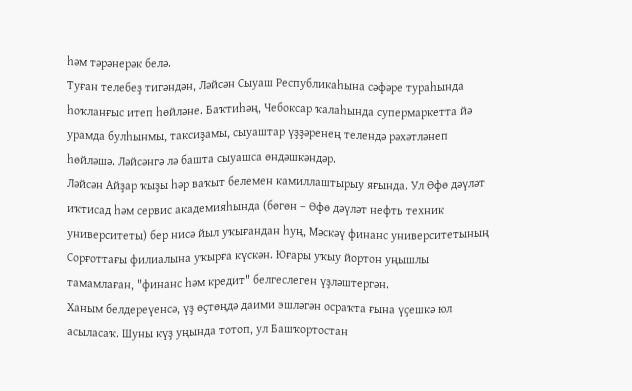һәм тәрәнерәк белә.
Туған телебеҙ тигәндән, Ләйсән Сыуаш Республикаһына сәфәре тураһында һоҡланғыс итеп һөйләне. Баҡтиһәң, Чебоксар ҡалаһында супермаркетта йә урамда булһынмы, таксиҙамы, сыуаштар үҙҙәренең телендә рәхәтләнеп һөйләшә. Ләйсәнгә лә башта сыуашса өндәшкәндәр.
Ләйсән Айҙар ҡыҙы һәр ваҡыт белемен камиллаштырыу яғында. Ул Өфө дәүләт иҡтисад һәм сервис академияһында (бөгөн – Өфө дәүләт нефть техник университеты) бер нисә йыл уҡығандан һуң, Мәскәү финанс университетының Сорғоттағы филиалына уҡырға күскән. Юғары уҡыу йортон уңышлы тамамлаған, "финанс һәм кредит" белгеслеген үҙләштергән.
Ханым белдереүенсә, үҙ өҫтөңдә даими эшләгән осраҡта ғына үҫешкә юл асыласаҡ. Шуны күҙ уңында тотоп, ул Башҡортостан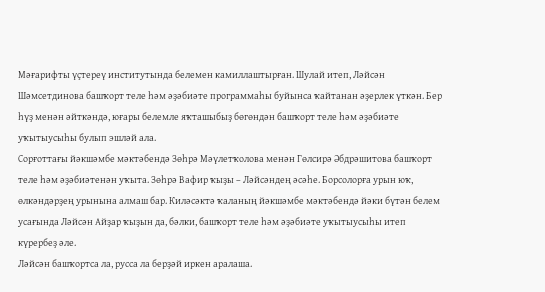Мәғарифты үҫтереү институтында белемен камиллаштырған. Шулай итеп, Ләйсән Шәмсетдинова башҡорт теле һәм әҙәбиәте программаһы буйынса ҡайтанан әҙерлек үткән. Бер һүҙ менән әйткәндә, юғары белемле яҡташыбыҙ бөгөндән башҡорт теле һәм әҙәбиәте уҡытыусыһы булып эшләй ала.
Сорғоттағы йәкшәмбе мәктәбендә Зөһрә Мәүлетҡолова менән Гөлсирә Әбдрәшитова башҡорт теле һәм әҙәбиәтенән уҡыта. Зөһрә Вафир ҡыҙы – Ләйсәндең әсәһе. Борсолорға урын юҡ, өлкәндәрҙең урынына алмаш бар. Киләсәктә ҡаланың йәкшәмбе мәктәбендә йәки бүтән белем усағында Ләйсән Айҙар ҡыҙын да, бәлки, башҡорт теле һәм әҙәбиәте уҡытыусыһы итеп күрербеҙ әле.
Ләйсән башҡортса ла, русса ла берҙәй иркен аралаша.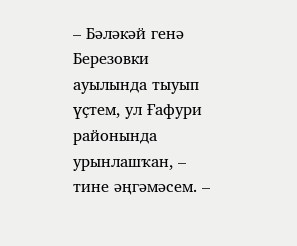– Бәләкәй генә Березовки ауылында тыуып үҫтем, ул Ғафури районында урынлашҡан, – тине әңгәмәсем. –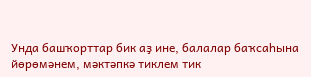Унда башҡорттар бик аҙ ине, балалар баҡсаһына йөрөмәнем, мәктәпкә тиклем тик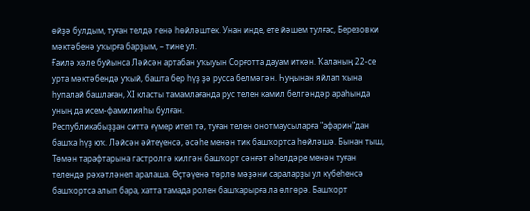өйҙә булдым, туған телдә генә һөйләштек. Унан инде, ете йәшем тулғас, Березовки мәктәбенә уҡырға барҙым, – тине ул.
Ғаилә хәле буйынса Ләйсән артабан уҡыуын Сорғотта дауам иткән. Ҡаланың 22-се урта мәктәбендә уҡый, башта бер һүҙ ҙә русса белмәгән. Һуңынан яйлап ҡына һупалай башлаған, XI класты тамамлағанда рус телен камил белгәндәр араһында уның да исем-фамилияһы булған.
Республикабыҙҙан ситтә ғүмер итеп тә, туған телен онотмаусыларға "афарин"дан башҡа һүҙ юҡ. Ләйсән әйтеүенсә, әсәһе менән тик башҡортса һөйләшә. Бынан тыш, Төмән тарафтарына гастролгә килгән башҡорт сәнғәт әһелдәре менән туған телендә рәхәтләнеп аралаша. Өҫтәүенә төрлө мәҙәни сараларҙы ул күбеһенсә башҡортса алып бара, хатта тамада ролен башҡарырға ла өлгөрә. Башҡорт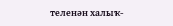теленән халыҡ-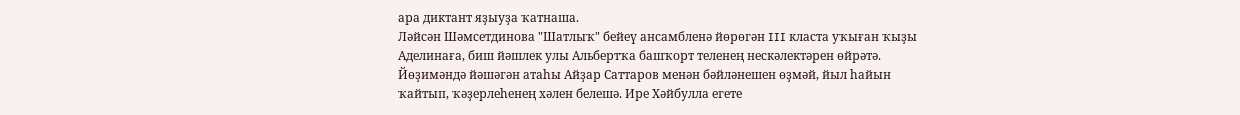ара диктант яҙыуҙа ҡатнаша.
Ләйсән Шәмсетдинова "Шатлыҡ" бейеү ансамбленә йөрөгән III класта уҡыған ҡыҙы Аделинаға, биш йәшлек улы Альбертҡа башҡорт теленең нескәлектәрен өйрәтә. Йөҙимәндә йәшәгән атаһы Айҙар Саттаров менән бәйләнешен өҙмәй, йыл һайын ҡайтып, ҡәҙерлеһенең хәлен белешә. Ире Хәйбулла егете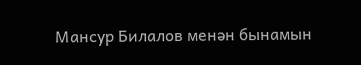Мансур Билалов менән бынамын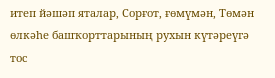итеп йәшәп яталар, Сорғот, ғөмүмән, Төмән өлкәһе башҡорттарының рухын күтәреүгә тос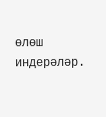өлөш индерәләр.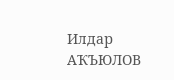Илдар АҠЪЮЛОВ